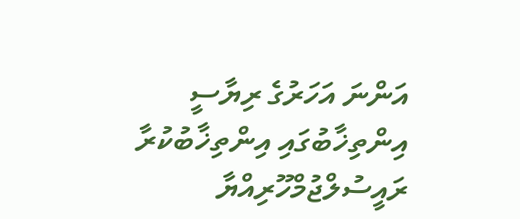އަންނަ އަހަރުގެ ރިޔާސީ އިންތިޚާބުގައި އިންތިޚާބުކުރާ ރައީސުލްޖުމްހޫރިއްޔާ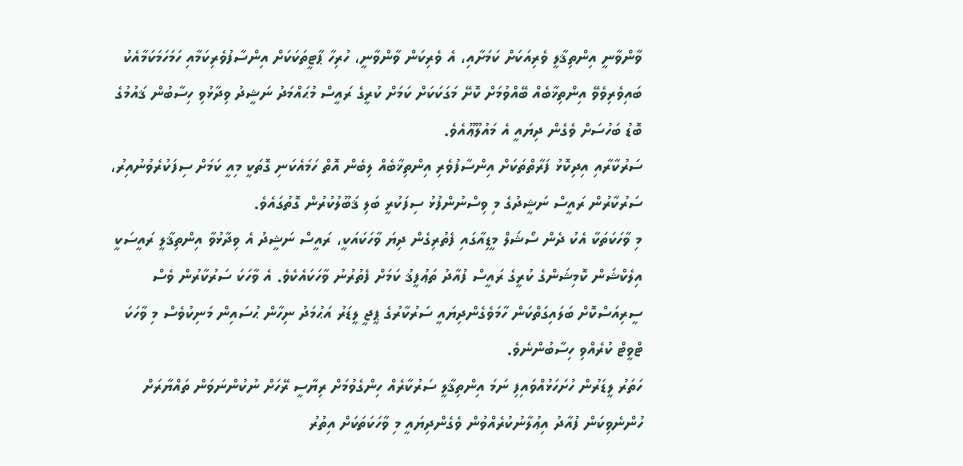ވާންވާނީ އިންތިޤާލީ ވެރިއަކަށް ކަމަށާއި، އެ ވެރިކަން ވާންވާނީ، ހުރިހާ ޕާޓީތަކަކަށް އިންސާފުވެރިކަމާއި ހަމަހަމަކަމާއެކު ބައިވެރިވެވޭ އިންތިޚާބެއް ބޭއްވުމަށް ކޮށޭ މަގަކަކަށް ކަމަށް ކުރީގެ ރައީސް މުޙައްމަދު ނަޝީދު ވިދާޅުވި ހިސާބުން ޤައުމުގެ ބޮޑު ބަހުސަށް ވެގެން ދިޔައީ އެ މައުލޫޢޫއެވެ.
ސަރުކާރާއި އިދިކޮޅު ފަރާތްތަކަށް އިންސާފުވެރި އިންތިޚާބެއް ލިބެން އޮތް ހަމައެކަނި ގޮތަކީ މިއީ ކަމަށް ސިފަކުރެވުނުއިރު، ސަރުކާރުން ރައީސް ނަޝީދުގެ މި ވިސްނުންފުޅު ސިފަކުރީ ބަލި ޤަބޫލުކުރުން ގޮތުގައެވެ.
މި ވާހަކަތަކާ އެކު ދެން ސޯޝަލް މީޑިއާގައި ފެތުރިގެން ދިޔަ ވާހަކައަކީ، ރައީސް ނަޝީދު އެ ވިދާޅުވާ އިންތިޤާލީ ރައީސަކީ އިލެކްޝަން ކޮމިޝަންގެ ކުރީގެ ރައީސް ފުއާދު ތަޢުފީޤު ކަމަށް ފެތުރުނު ވާހަކައެކެވެ. އެ ވާހަކަ ސަރުކާރުން ވެސް ސީރިއަސްކޮށް ބަލައިގަތްކަން ހާމަވެގެންދިޔައީ ސަރުކާރުގެ ޕީޖީ ލީޑަރު އަޙުމަދު ނިހާން ޙުސައިން މަނިކުވެސް މި ވާހަކަ ޓްވީޓް ކުރެއްވި ހިސާބުންނެވެ.
ހަތަރު ލީޑަރުން ހުށަހަޅުއްވައިފި ނަމަ އިންތިޤާލީ ސަރުކާރެއް ހިންގެވުމަށް ރިޔާސީ ރޭހަށް ނުކުންނަވަން ތައްޔާރަށް ހުންނެވިކަން ފުއާދު އިޢުލާނުކުރެއްވުން ވެގެންދިޔައީ މި ވާހަކަތަކަށް އިތުރު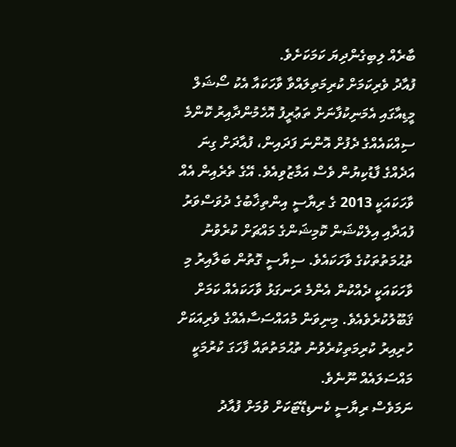ބާރެއް ލިބިގެންދިޔަ ކަމަކަށެވެ.
ފުއާދު ވެރިކަމަށް ކުރިމަތިލައްވާ ވާހަކައާ އެކު ސޯޝަލް މީޑިއާގައި އެމަނިކުފާނަށް ތަޢުރީފު އޮހެމުންދާއިރު ކޮންމެ ސިއްކައެއްގެ ދެފުށް އޮންނަ ފަދައިން، ފުއާދަށް ގިނަ އަދެއްގެ ފާޑުކިޔުން ވެސް އަމާޒުވިއެވެ. އޭގެ ތެރެއިން އެއް ވާހަކައަކީ 2013 ގެ ރިޔާސީ އިންތިޚާބުގެ ދުވަސްވަރު ފުއަދާއި އިލެކްޝަން ކޮމިޝަންގެ މައްޗަށް ކުރެވުނު ތުޙުމަތުތަކުގެ ވާހަކައެވެ. ސިޔާސީ ގޮތުން ބަލާއިރު މި ވާހަކައަކީ ދެއްކުން އެންމެ ރަނގަޅު ވާހަކައެއް ކަމަށް ޤަބޫލުކުރެވެއެވެ. މިނިވަން މުއައްސަސާއެއްގެ ވެރިއަކަށް ހުރިއިރު ކުރިމަތިކުރެވުނު ތުޙުމަތުތައް ފާހަގަ ކުރުމަކީ މައްސަލައެއް ނޫނެވެ.
ނަމަވެސް ރިޔާސީ ކެނޑިޑޭޓަކަށް ވުމަށް ފުއާދު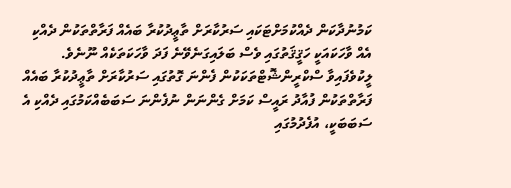ކަމުނުދާކަން ދެއްކުމަށްޓަކައި ސަރުކާރަށް ތާޢީދުކުރާ ބައެއް ފަރާތްތަކުން ދެއްކި އެއް ވާހަކައަކީ ހަޤީޤަތުގައި ވެސް ބަލައިގަނެވޭނެ ފަދަ ވާހަކަތަކެއް ނޫނެވެ.
ލީކުވެފައިވާ ސްކްރީންޝޮޓްތަކަކުން ފެންނަ ގޮތުގައި ސަރުކާރަށް ތާޢީދުކުރާ ބައެއް ފަރާތްތަކުން ފުއާދު ރައީސް ކަމަށް ގެންނަން ނުފެންނަ ސަބަބެއްކަމުގައި ދެއްކި އެ ސަބަބަކީ، އުފެދުމުގައި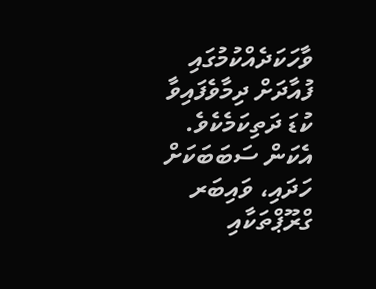ވާހަކަދެއްކުމުގައި ފުއާދަށް ދިމާވެފައިވާ ކުޑަ ދަތިކަމެކެވެ. އެކަން ސަބަބަކަށް ހަދައި، ވައިބަރ ގްރޫޕްތަކާއި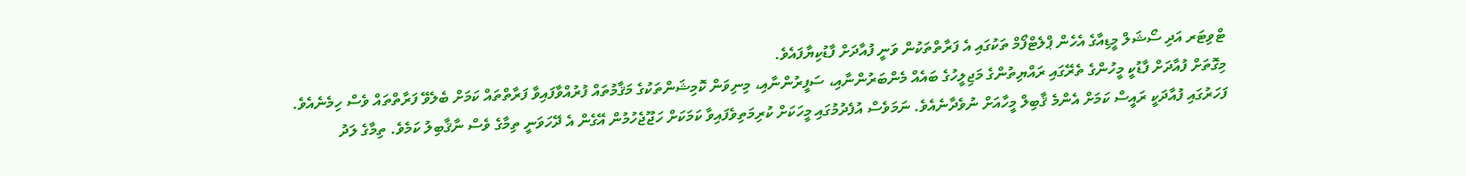ޓްވިޓަރ އަދި ސޯޝަލް މީޑިއާގެ އެހެން ޕްލެޓްފޯމް ތަކުގައި އެ ފަރާތްތަކުން ވަނީ ފުއާދަށް ފާޑުކިޔާފައެވެ.
މިގޮތަށް ފުއާދަށް ފާޑުކީ މީހުންގެ ތެރޭގައި ރައްޔިތުންގެ މަޖިލީހުގެ ބައެއް މެންބަރުންނާއި، ސަފީރުންނާއި، މިނިވަން ކޮމިޝަންތަކުގެ މަޤާމުތައް ފުރުއްވާފައިވާ ފަރާތްތައް ކަމަށް ބެލެވޭ ފަރާތްތައް ވެސް ހިމެނެއެވެ.
ފަހަރުގައި ފުއާދަކީ ރައީސް ކަމަށް އެންމެ ޤާބިލް މީހާއަށް ނުވެދާނެއެވެ. ނަމަވެސް އުފެދުމުގައި މީހަކަށް ކުރިމަތިވެފައިވާ ކަމަކަށް ހަޖޫޖެހުމުން އޭގެން އެ ދޭހަވަނީ ތިމާގެ ވެސް ނާޤާބިލު ކަމެވެ. ތިމާގެ ލަދު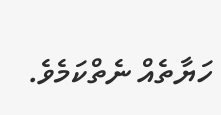ހަޔާތެއް ނެތްކަމެވެ.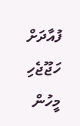ފުއާދަށް ހަޖޫޖެހި މީހުން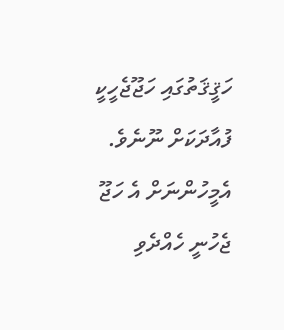ހަޤީޤަތުގައި ހަޖޫޖެހީކީ ފުއާދަކަށް ނޫނެވެ. އެމީހުންނަށް އެ ހަޖޫ ޖެހުނީ ހެއްދެވި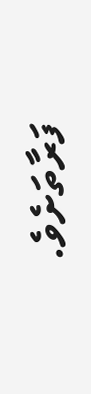ފަރާތަށެވެ.